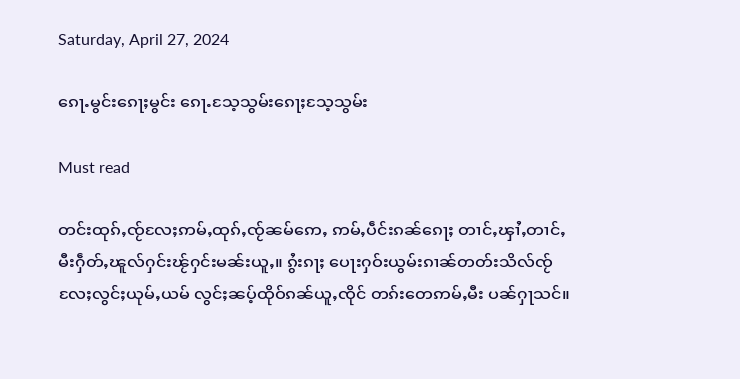Saturday, April 27, 2024

ၵေႃႉမွင်းၵေႃႈမွင်း ၵေႃႉသႄ့သွမ်းၵေႃႈသႄ့သွမ်း

Must read

တင်းထုၵ်ႇၸႂ်လႄႈဢမ်ႇထုၵ်ႇၸႂ်ၼမ်ဢေႇ ဢမ်ႇပဵင်းၵၼ်ၵေႃႈ တၢင်ႇၾၢႆႇတၢင်ႇမီးႁဵတ်ႇၽူလ်ႁင်းၽႂ်ႁင်းမၼ်းယူႇ။ ၵွႆးၵႃႈ ပေႃးႁဝ်းယွမ်းၵၢၼ်တတ်းသိလ်ၸႂ်လႄႈလွင်ႈယုမ်ႇယမ် လွင်ႈၼပ့်ထိုဝ်ၵၼ်ယူႇၸိုင် တၵ်းတေဢမ်ႇမီး ပၼ်ႁႃသင်။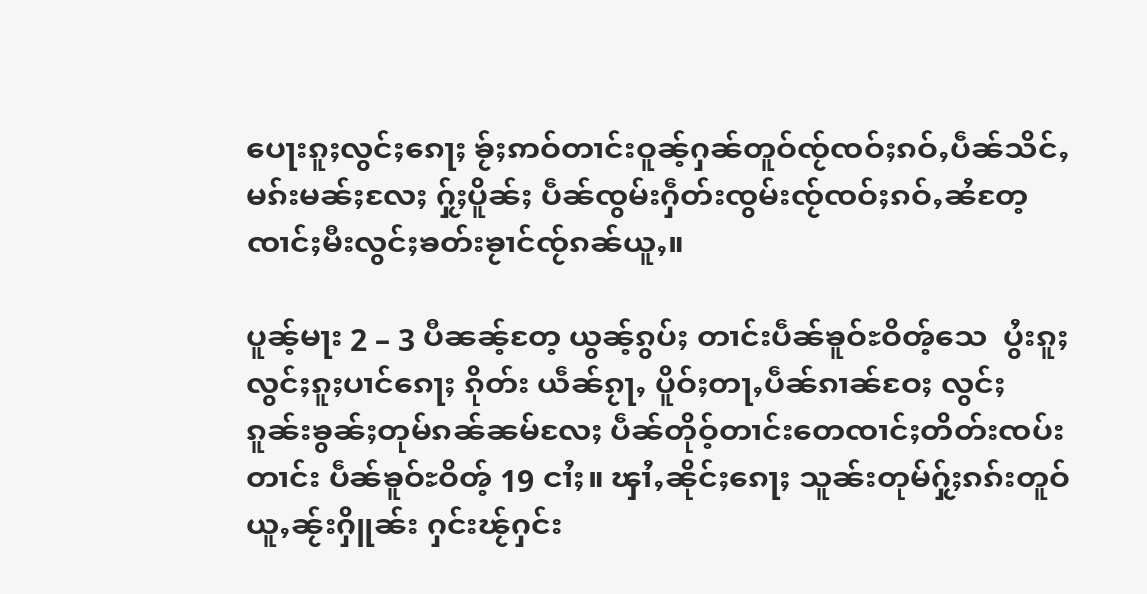ပေႃးၵူႈလွင်ႈၵေႃႈ ၶႂ်ႈဢဝ်တၢင်းဝူၼ့်ႁၼ်တူဝ်ၸႂ်ၸဝ်ႈၵဝ်ႇပဵၼ်သိင်ႇမၵ်းမၼ်ႈလႄႈ ႁႂ်ႈပိူၼ်ႈ ပဵၼ်ၸွမ်းႁဵတ်းၸွမ်းၸႂ်ၸဝ်ႈၵဝ်ႇၼႆတႄ့ ၸၢင်ႈမီးလွင်ႈၶတ်းၶႂၢင်ၸႂ်ၵၼ်ယူႇ။

ပူၼ့်မႃး 2 – 3 ပီၼၼ့်တႄ့ ယွၼ့်ၵွပ်ႈ တၢင်းပဵၼ်ၶူဝ်ႊဝိၻ့်သေ  ပွႆးၵူႈလွင်ႈၵူႈပၢင်ၵေႃႈ ၵိုတ်း ယဵၼ်ၵႂႃႇ ပိူဝ်ႈတႃႇပဵၼ်ၵၢၼ်ဝႄႈ လွင်ႈၵူၼ်းၶွၼ်ႈတုမ်ၵၼ်ၼမ်လႄႈ ပဵၼ်တိုဝ့်တၢင်းတေၸၢင်ႈတိတ်းၸပ်းတၢင်း ပဵၼ်ၶူဝ်ႊဝိၻ့် 19 ငၢႆႈ။ ၾၢႆႇၼိုင်ႈၵေႃႈ သူၼ်းတုမ်ႁႂ်ႈၵၵ်းတူဝ် ယူႇၼႂ်းႁိူၼ်း ႁင်းၽႂ်ႁင်း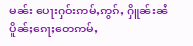မၼ်း ပေႃးႁဝ်းဢမ်ႇဢွၵ်ႇ ႁိူၼ်းၼႆ ပိူၼ်ႈၵေႃႈတေဢမ်ႇ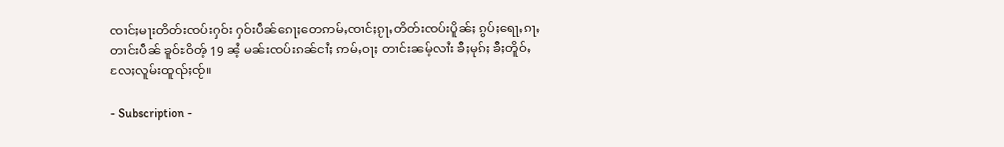ၸၢင်ႈမႃးတိတ်းၸပ်းႁဝ်း ႁဝ်းပဵၼ်ၵေႃႈတေဢမ်ႇၸၢင်ႈၵႂႃႇတိတ်းၸပ်းပိူၼ်ႈ ၵွပ်ႈရေႃႇၵႃႇတၢင်းပဵၼ် ၶူဝ်ႊဝိၻ့် 19 ၼႆ့ မၼ်းၸပ်းၵၼ်ငၢႆႈ ဢမ်ႇဝႃႈ တၢင်းၼမ့်လၢႆး ၶီႈမုၵ်ႈ ၶီႈတိူဝ်ႇ လႄႈလူမ်းထူၺ်ႈၸႂ်။

- Subscription -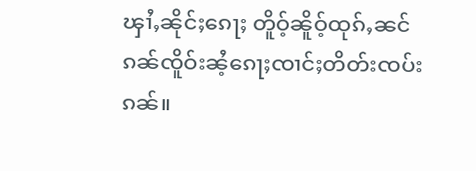ၾၢႆႇၼိုင်ႈၵေႃႈ တိူဝ့်ၼိူဝ့်ထုၵ်ႇၼင်ၵၼ်ၸိူဝ်းၼႆ့ၵေႃႈၸၢင်ႈတိတ်းၸပ်းၵၼ်။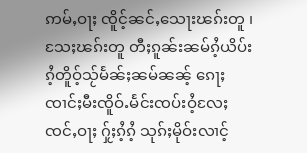ဢမ်ႇဝႃႈ ၸိူင့်ၼင်ႇသေႃးၽၵ်းတူ ၊ သႄႈၽၵ်းတူ တီႈၵူၼ်းၼမ်ၵႆ့ယိပ်းၵႆ့တိူဝ့်သႂ်မႅၼ်ႈၼမ်ၼၼ့် ၵေႃႈၸၢင်ႈမီးၸိူဝ်ႉမႅင်းၸပ်းဝႆ့လႄႈ ၸင်ႇဝႃႈ ႁႂ်ႈၵႆ့ၵႆ့ သုၵ်ႈမိုဝ်းလၢင့်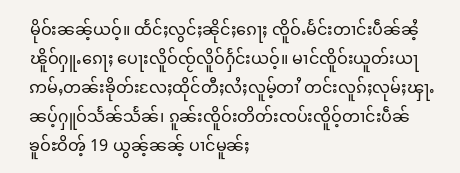မိုဝ်းၼၼ့်ယဝ့်။ ထႅင်ႈလွင်ႈၼိုင်ႈၵေႃႈ ၸိူဝ်ႉမႅင်းတၢင်းပဵၼ်ၼႆ့ ၽိူဝ်ႁူႉၵေႃႈ ပေႃးလိူဝ်ၸႂ်လိူဝ်ႁႅင်းယဝ့်။ မၢင်ၸိူဝ်းယူတ်းယႃဢမ်ႇတၼ်းၶိုတ်းလႄႈထိုင်တီႈလႆႈလူမ့်တၢႆ တင်းလူၵ်ႈလုမ်ႈၾႃႉ ၼပ့်ႁူဝ်သႅၼ်သႅၼ်၊ ၵူၼ်းၸိူဝ်းတိတ်းၸပ်းၸိူဝ့်တၢင်းပဵၼ်ၶူဝ်ႊဝိၻ့် 19 ယွၼ့်ၼၼ့် ပၢင်မူၼ်ႈ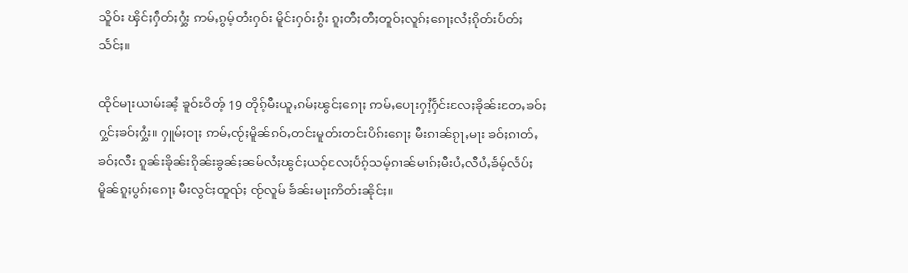သိူဝ်း ၾိင်ႈႁဵတ်ႈႁွႆး ဢမ်ႇၵွမ့်တႆးႁဝ်း မိူင်းႁဝ်းၵွႆး ၵူႈတီႈတီႈတူဝ်ႈလူၵ်ႈၵေႃႈလႆႈၵိုတ်းပႅတ်ႈသႅင်ႈ။

ထိုင်မႃးယၢမ်းၼႆ့ ၶူဝ်ႊဝိၻ့် 19 တိုၵ့်မီးယူႇၵမ်ႈၽွင်ႈၵေႃႈ ဢမ်ႇပေႃးႁၢႆ့ႁႅင်းလႄႈၶိုၼ်းတႄႇၶဝ်ႈႁွင်ႈၶဝ်ႈႁွႆး။ ႁူမ်ႈဝႃႈ ဢမ်ႇၸႂ်ႈမိူၼ်ၵဝ်ႇတင်းမူတ်းတင်းပိၵ်းၵေႃႈ မီးၵၢၼ်ၵႂႃႇမႃး ၶဝ်ႈၵၢတ်ႇၶဝ်ႈလီး ၵူၼ်းၶိုၼ်းၵိုၼ်းၶွၼ်ႈၼမ်လႆႈၽွင်ႈယဝ့်လႄႈပႅၵ့်သမ့်ၵၢၼ်မၢၵ်ႈမီးပႆႇလီပႆႇၶႅမ့်လႅပ်ႈ မိူၼ်ၵူႈပွၵ်ႈၵေႃႈ မီးလွင်ႈထူၺ်ႈ ၸႂ်လူမ် ၶႅၼ်းမႃးဢိတ်းၼိုင်ႈ။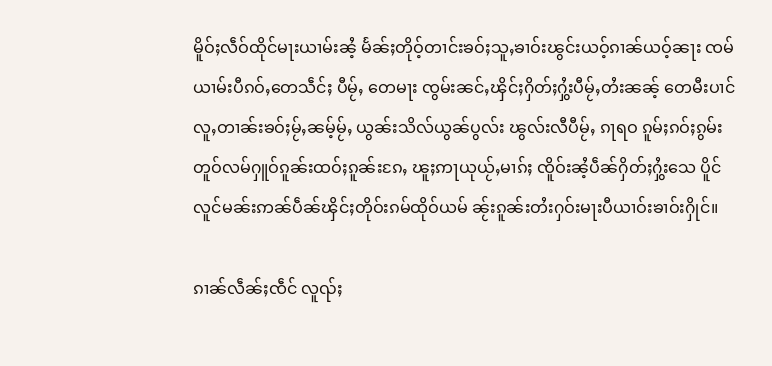မိူဝ်ႈလဵဝ်ထိုင်မႃးယၢမ်းၼႆ့ မႅၼ်ႈတိုဝ့်တၢင်းၶဝ်ႈသူႇၶၢဝ်းၽွင်းယဝ့်ၵၢၼ်ယဝ့်ၼႃး ၸမ်ယၢမ်းပီၵဝ်ႇတေသဵင်ႈ ပီမႂ်ႇ တေမႃး ၸွမ်းၼင်ႇၾိင်ႈႁိတ်ႈႁွႆးပီမႂ်ႇတႆးၼၼ့် တေမီးပၢင်လူႇတၢၼ်းၶဝ်ႈမႂ်ႇၼမ့်မႂ်ႇ ယွၼ်းသိလ်ယွၼ်ပွလ်း ၽွလ်းလီပီမႂ်ႇ ၵႃရဝ ၵူမ်ႈၵဝ်ႈၵွမ်းတူဝ်လမ်ႁူဝ်ၵူၼ်းထဝ်ႈၵူၼ်းၵႄႇ ၽူႈဢႃယုယႂ်ႇမၢၵ်ႈ ၸိူဝ်းၼႆ့ပဵၼ်ႁိတ်ႈႁွႆးသေ ပိူင်လူင်မၼ်းဢၼ်ပဵၼ်ၾိင်ႈတိုဝ်းၵမ်ထိုဝ်ယမ် ၼႂ်းၵူၼ်းတႆးႁဝ်းမႃးပီယၢဝ်းၶၢဝ်းႁိုင်။

ၵၢၼ်လဵၼ်ႈၸဵင် လူၺ်ႈ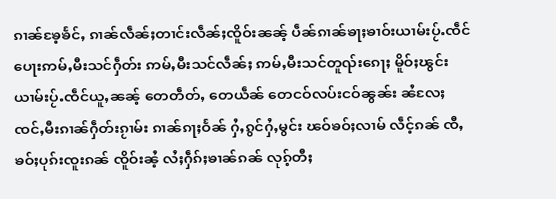ၵၢၼ်ၶႄ့ၶႅင်ႇ ၵၢၼ်လဵၼ်ႈတၢင်းလဵၼ်ႈၸိူဝ်းၼၼ့် ပဵၼ်ၵၢၼ်ၶႃႈၶၢဝ်းယၢမ်းပႂ်ႉၸဵင်  ပေႃးဢမ်ႇမီးသင်ႁဵတ်း ဢမ်ႇမီးသင်လဵၼ်ႈ ဢမ်ႇမီးသင်တူၺ်းၵေႃႈ မိူဝ်ႈၽွင်းယၢမ်းပႂ်ႉၸဵင်ယူႇၼၼ့် တေတဵတ်ႇ တေယဵၼ် တေငဝ်လပ်းငဝ်ၼွၼ်း ၼႆလႄႈၸင်ႇမီးၵၢၼ်ႁဵတ်းၵႂၢမ်း ၵၢၼ်ၵႃႈဝႅၼ် ႁႆႇၵွင်ႁႆႇမွင်း ၽဝ်ၶဝ်ႈလၢမ် လဵင့်ၵၼ် ၸီႇၶဝ်ႈပုၵ်းၸူးၵၼ် ၸိူဝ်းၼႆ့ လႆႈႁဵၵ်ႈၶၢၼ်ၵၼ် လုၵ့်တီႈ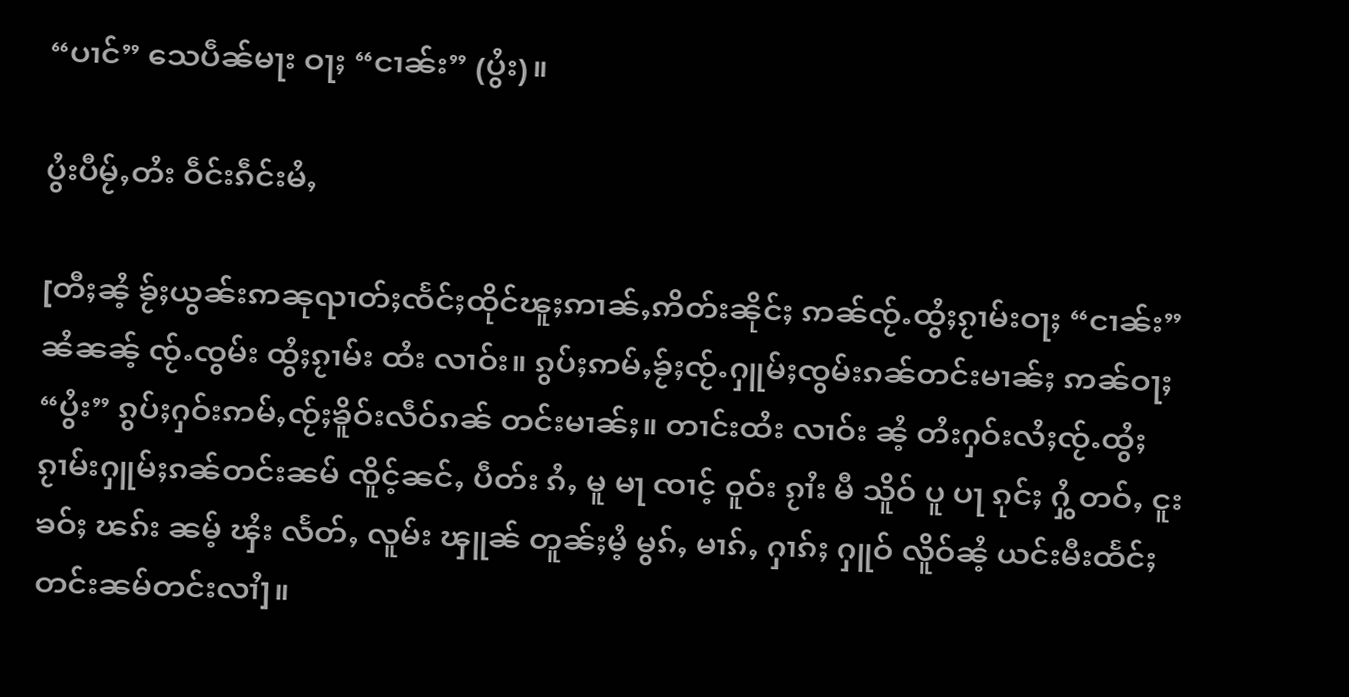“ပၢင်” သေပဵၼ်မႃး ဝႃႈ “ငၢၼ်း” (ပွႆး)။

ပွႆးပီမႂ်ႇတႆး ဝဵင်းၵဵင်းမႆႇ

[တီႈၼႆ့ ၶႂ်ႈယွၼ်းဢၼုၺၢတ်ႈၸႅင်ႈထိုင်ၽူႈဢၢၼ်ႇဢိတ်းၼိုင်ႈ ဢၼ်ၸႂ်ႉထွႆႈၵႂၢမ်းဝႃႈ “ငၢၼ်း” ၼႆၼၼ့် ၸႂ်ႉၸွမ်း ထွႆႈၵႂၢမ်း ထႆး လၢဝ်း။ ၵွပ်ႈဢမ်ႇၶႂ်ႈၸႂ်ႉႁူမ်ႈၸွမ်းၵၼ်တင်းမၢၼ်ႈ ဢၼ်ဝႃႈ “ပွႆး” ၵွပ်ႈႁဝ်းဢမ်ႇၸႂ်ႈၶိူဝ်းလဵဝ်ၵၼ် တင်းမၢၼ်ႈ။ တၢင်းထႆး လၢဝ်း ၼႆ့ တႆးႁဝ်းလႆႈၸႂ်ႉထွႆႈၵႂၢမ်းႁူမ်ႈၵၼ်တင်းၼမ် ၸိူင့်ၼင်ႇ ပဵတ်း ၵႆႇ မူ မႃ ၸၢင့် ဝူဝ်း ၵႂၢႆး မီ သိူဝ် ပူ ပႃ ၵုင်ႈ ႁွႆ တဝ်ႇ ငူး ၶဝ်ႈ ၽၵ်း ၼမ့် ၾႆး လႅတ်ႇ လူမ်း ၾူၼ် တူၼ်ႈမႆ့ မွၵ်ႇ မၢၵ်ႇ ႁၢၵ်ႈ ႁူဝ် လိူဝ်ၼႆ့ ယင်းမီးထႅင်ႈတင်းၼမ်တင်းလၢႆ]။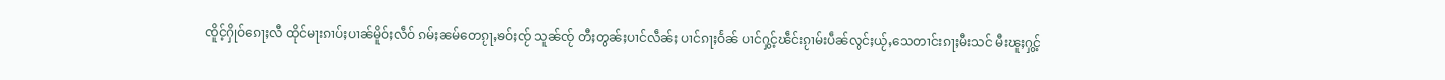ၸိူင့်ႁိုဝ်ၵေႃႈလီ ထိုင်မႃးၵၢပ်ႈပၢၼ်မိူဝ်ႈလဵဝ် ၵမ်ႈၼမ်တေၵႂႃႇၶဝ်ႈၸႂ် သူၼ်ၸႂ် တီႈတွၼ်ႈပၢင်လဵၼ်ႈ ပၢင်ၵႃႈဝႅၼ် ပၢင်ႁွင့်ၽဵင်းၵႂၢမ်းပဵၼ်လွင်ႈယႂ်ႇသေတၢင်းၵႃႈမီးသင် မီးၽူႈႁွင့်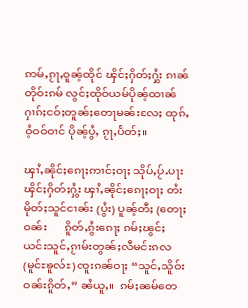ဢမ်ႇၵႂႃႇဝူၼ့်ထိုင် ၾိင်ႈႁိတ်ႈႁွႆး ၵၢၼ်တိုဝ်းၵမ် လွင်ႈထိုဝ်ယမ်ပိုၼ့်ထၢၼ်ႁၢၵ်ႈငဝ်ႈတူၼ်ႈတေႃမၼ်းလႄႈ ထုၵ်ႇဝႆ့ဝဝ်ဝၢင် ပိုၼ့်ပွႆႇ ၵႂႃႇပႅတ်ႈ။

ၾၢႆႇၼိုင်ႈၵေႃႈဢၢင်ႈဝႃႈ သိုပ်ႇပႂ်ႉပႃးၾိင်ႈႁိတ်ႈႁွႆး ၾၢႆႇၼိုင်ႈၵေႃႈဝႃႈ တႆးမိုတ်ႈသူင်ငၢၼ်း (ပွႆး) ပူၼ့်တီႈ (တေႃႈဝၼ်း      ၵိူတ်ႇၵွႆးၵေႃႈ ၵမ်ႈၽွင်ႈ ယင်းသူင်ႇၵႂၢမ်းတွၼ်ႈလီမင်းၵလ(မူင်ႊၶူလ်ႊ) ၸူးၵၼ်ဝႃႈ “သူင်ႇသိူဝ်း ဝၼ်းၵိူတ်ႇ” ၼႆယူႇ။  ၵမ်ႈၼမ်တေ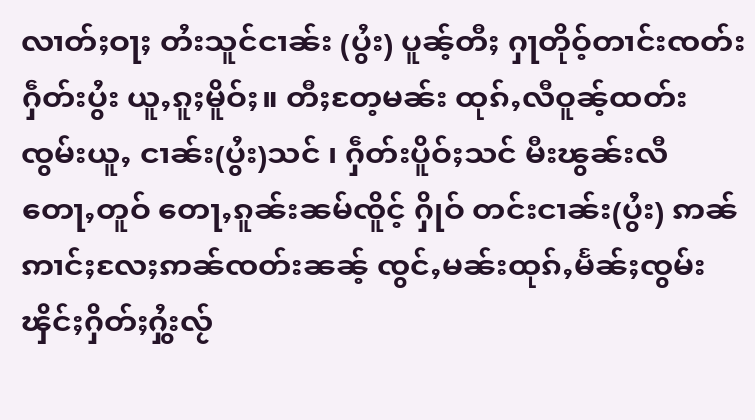လၢတ်ႈဝႃႈ တႆးသူင်ငၢၼ်း (ပွႆး) ပူၼ့်တီႈ ႁႃတိုဝ့်တၢင်းၸတ်း ႁဵတ်းပွႆး ယူႇၵူႈမိူဝ်ႈ။ တီႈတႄ့မၼ်း ထုၵ်ႇလီဝူၼ့်ထတ်းၸွမ်းယူႇ ငၢၼ်း(ပွႆး)သင် ၊ ႁဵတ်းပိူဝ်ႈသင် မီးၽွၼ်းလီ တေႃႇတူဝ် တေႃႇၵူၼ်းၼမ်ၸိူင့် ႁိုဝ် တင်းငၢၼ်း(ပွႆး) ဢၼ်ဢၢင်ႈလႄႈဢၼ်ၸတ်းၼၼ့် ၸွင်ႇမၼ်းထုၵ်ႇမႅၼ်ႈၸွမ်းၾိင်ႈႁိတ်ႈႁွႆးလႂ်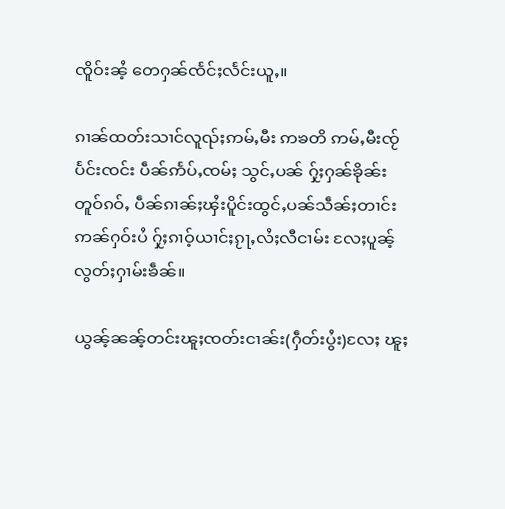ၸိူဝ်းၼႆ့ တေႁၼ်ၸႅင်ႈလႅင်းယူႇ။

ၵၢၼ်ထတ်းသၢင်လူၺ်ႈဢမ်ႇမီး ဢၶတိ ဢမ်ႇမီးၸႂ်ပႅင်းၸင်း ပဵၼ်ဢႅပ်ႇၸမ်ႈ သွင်ႇပၼ် ႁႂ်ႈႁၼ်ၶိုၼ်းတူဝ်ၵဝ်ႇ ပဵၼ်ၵၢၼ်ႈၾႆးပိူင်းထွင်ႇပၼ်သဵၼ်ႈတၢင်းဢၼ်ႁဝ်းပႆ ႁႂ်ႈၵၢဝ့်ယၢင်ႈၵႂႃႇလႆႈလီငၢမ်း လႄႈပူၼ့်လွတ်ႈႁၢမ်းၶဵၼ်။

ယွၼ့်ၼၼ့်တင်းၽူႈၸတ်းငၢၼ်း(ႁဵတ်းပွႆး)လႄႈ ၽူႈ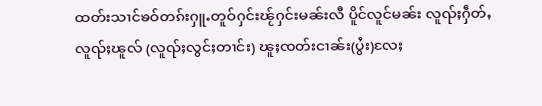ထတ်းသၢင်ၶဝ်တၵ်းႁူႉတူဝ်ႁင်းၽႂ်ႁင်းမၼ်းလီ ပိူင်လူင်မၼ်း လူၺ်ႈႁဵတ်ႇလူၺ်ႈၽူလ် (လူၺ်ႈလွင်ႈတၢင်း) ၽူႈၸတ်းငၢၼ်း(ပွႆး)လႄႈ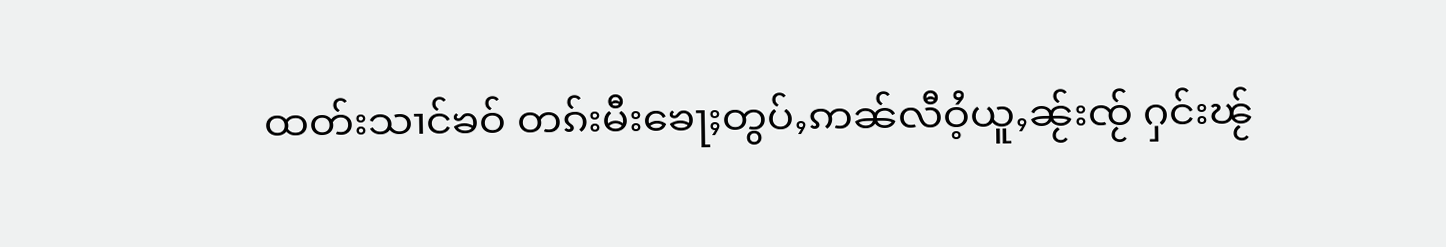ထတ်းသၢင်ၶဝ် တၵ်းမီးၶေႃႈတွပ်ႇဢၼ်လီဝႆ့ယူႇၼႂ်းၸႂ် ႁင်းၽႂ်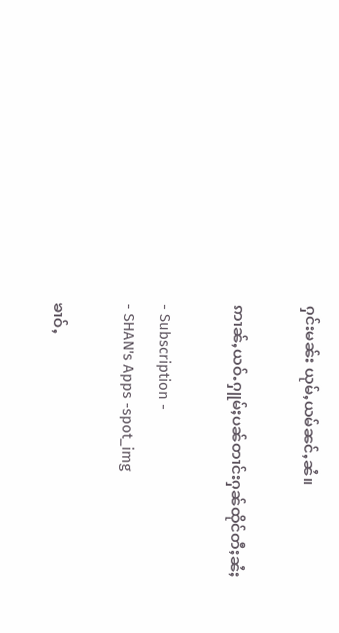ႁင်းမၼ်း ယုမ်ႇယမ်ၼင်ႇၼႆ။

ဢၢၼ်ႇယဝ်ႉႁူမ်ႈပၼ်တၢင်းႁၼ်ထိုင်တီႈၼႆႈ

- Subscription -
- SHAN's Apps -spot_img

ၶၢဝ်ႇ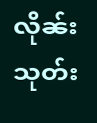လိုၼ်းသုတ်း